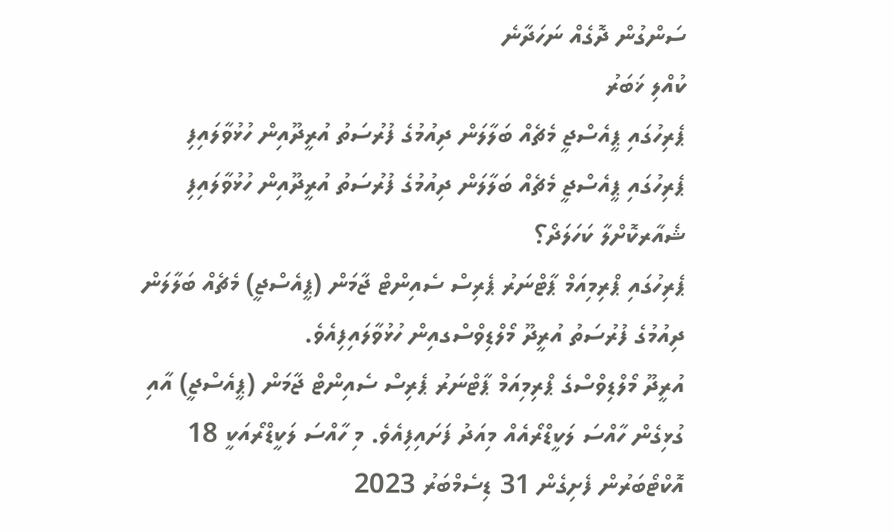ސަންގުން ދޮގެއް ނަހަދާނެ
ކުއްލި ޚަބަރު
ޕެރިހުގައި ޕީއެސްޖީ މެޗެއް ބަލާލަން ދިއުމުގެ ފުރުސަތު އުރީދޫއިން ހުޅުވާލައިފި
ޕެރިހުގައި ޕީއެސްޖީ މެޗެއް ބަލާލަން ދިއުމުގެ ފުރުސަތު އުރީދޫއިން ހުޅުވާލައިފި
ޝެއާރކޮށްލާ ކަހަލަދޯ؟
ޕެރިހުގައި ޕްރިމިއަމް ޕާޓްނަރު ޕެރިސް ސެއިންޓް ޖާމަން (ޕީއެސްޖީ) މެޗެއް ބަލާލަން ދިއުމުގެ ފުރުސަތު އުރީދޫ މޯލްޑިވްސްގއިން ހުޅުވާލައިފިއެވެ.
އުރީދޫ މޯލްޑިވްސްގެ ޕްރިމިއަމް ޕާޓްނަރު ޕެރިސް ސެއިންޓް ޖާމަން (ޕީއެސްޖީ) އާއި ގުޅިގެން ހާއްސަ ލަކީޑްރޯއެއް މިއަދު ފަށައިފިއެވެ. މި ހާއްސަ ލަކީޑްރޯއަކީ 18 އޮކްޓޯބަރުން ފެށިގެން 31 ޑިސެމްބަރު 2023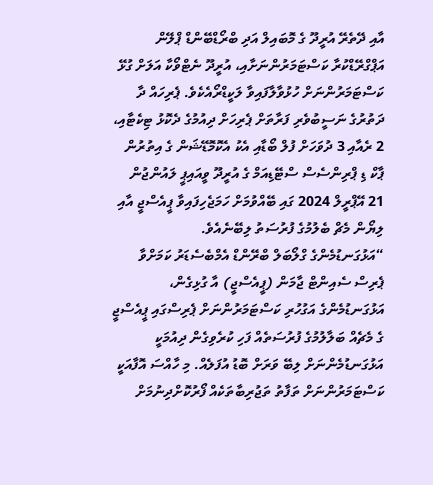އާއި ދޭތެރޭ އުރީދޫ ގެ މޮބައިލް އަދި ބްރޯޑްބޭންޑް ޕްލޭން އަޕްގްރޭޑްކުރާ ކަސްޓަމަރުންނަށާއި، އުރީދޫ ނެޓްވޯކާ އަލަށް ގުޅޭ ކަސްޓަމަރުންނަށް ހުޅުވާލާފައިވާ ލަކީޑްރޯއެކެވެ. ޕެރިހައް ދާ ދަތުރުގެ ނަސީބުވެރި ފަރާތަށް ޕެރިހަށް ދިއުމުގެ ދެކޮޅު ޓިކެޓާއި، 2 ރެއާއި 3 ދުވަހަށް ފުލް ބޯޑާއި އެކު އެކޮމޮޑޭޝަން ގެ އިތުރުން ޕާކް ޑި ޕްރިންސެސް ސްޓޭޑިއަމް ގެ އުރީދޫ ވީއައިޕީ ލައުންޖުން 21 އޭޕްރީލް 2024 ގައި ބޭއްވުމަށް ހަމަޖެހިފައިވާ ޕީއެސްޖީ އާއި ލިޔޯން މެޗް ބެލުމުގެ ފުރުސަތު ލިބޭނެއެވެ.
“އަޅުގަނޑުމެންގެ ގްލޯބަލް ބްރޭންޑް އެމްބެސެޑަރު ކަމަށްވާ ޕެރިސް ސެއިންޓް ޖާމަން (ޕީއެސްޖީ) އާ ގުޅިގެން، އަޅުގަނޑުމެންގެ އަގުހުރި ކަސްޓަމަރުންނަށް ޕެރިސްގައި ޕީއެސްޖީ ގެ މެޗެއް ބަލާލުމުގެ ފުރުސަތެއް ފަހި ކުރެވިގެން ދިއުމަކީ އަޅުގަނޑުމެންނަށް ލިބޭ ވަރަށް ބޮޑު އުފަލެއް. މި ހާއްސަ އޮފާއަކީ ކަސްޓަމަރުންނަށް ތަފާތު ތަޖުރިބާތަކެއް ފޯރުކޮށްދިނުމަށް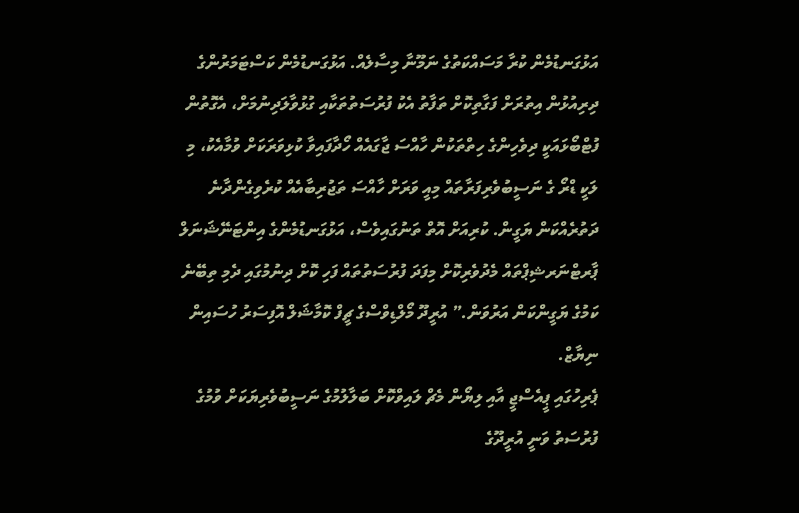އަޅުގަނޑުމެން ކުރާ މަސައްކަތުގެ ނަމޫނާ މިސާލެއް. އަޅުގަނޑުމެން ކަސްޓަމަރުންގެ ދިރިއުޅުން އިތުރަށް ފަގާތިކޮށް ތަފާތު އެކު ފުރުސަތުތަކާއި ގުޅުވާލަދިނުމަށް، އެގޮތުން ފުޓްބޯޅައަކީ ދިވެހިންގެ ހިތްތަކުން ހާއްސަ ޖާގައެއް ހޯދާފައިވާ ކުޅިވަރަކަށް ވުމާއެކު، މި ލަކީ ޑްރޯ ގެ ނަސީބުވެރިފަރާތައް މިއީ ވަރަށް ހާއްސަ ތަޖުރިބާއެއް ކުރެވިގެންދާނެ ދަތުރެއްކަން ޔަގީން. ކުރިއަށް އޮތް ތަނުގައިވެސް، އަޅުގަނޑުމެންގެ އިންޓަނޭޝަނަލް ޕާރޓްނަރޝިޕްތައް މެދުވެރިކޮށް މިފަދަ ފުރުސަތުތައް ފަހި ކޮށް ދިނުމުގައި ދެމި ތިބޭނެ ކަމުގެ ޔަގީންކަން އަރުވަން.” އުރީދޫ މޯލްޑިވްސްގެ ޗީފް ކޮމާޝަލް އޮފިސަރު ހުސައިން ނިޔާޒް.
ޕެރިހުގައި ޕީއެސްޖީ އާއި ލިޔޯން މެޗް ލައިވްކޮށް ބަލާލުމުގެ ނަސީބުވެރިޔަކަށް ވުމުގެ ފުރުސަތު ވަނީ އުރީދޫގެ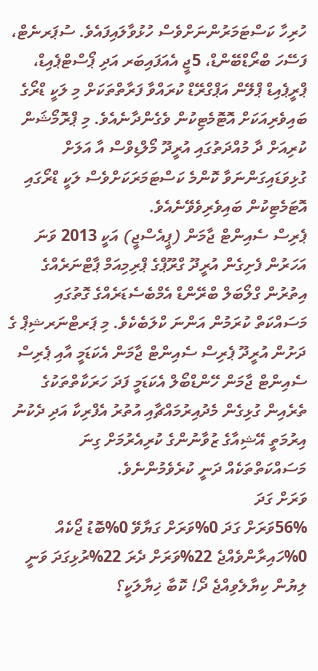ހުރިހާ ކަސްޓަމަރުންނަށްވެސް ހުޅުވާލައިފައެވެ. ސުޕަރނެޓް، ފަސޭހަ ބްރޯޑްބޭންޑް، 5ޖީ އެއަފައިބަރ އަދި ޕޯސްޓްޕެއިޑް، ޕްރީޕެއިޑް ޕްލޭން އަޕްގްރޭޑް ކުރައްވާ ފަރާތްތަކަށް މި ލަކީ ޑްރޯގެ ބައިވެރިއަކަށް އޮޓޮމެޓިކުން ވެގެންދާނެއެވެ. މި ޕްރޮމޯޝަން ކުރިއަށް ދާ މުއްދަތުގައި އުރީދޫ މޯލްޑިވްސް އާ އަލަށް ގުޅިވަޑައިގަންނަވާ ކޮންމެ ކަސްޓަމަރަކަށްވެސް ލަކީ ޑްރޯގައި އޮޓަމެޓިކުން ބައިވެރިވެވޭނެއެވެ.
ޕެރިސް ސެއިންޓް ޖާމަން (ޕީއެސްޖީ) އަކީ 2013 ވަނަ އަހަރުން ފެށިގެން އުރީދޫ ގްރޫޕްގެ ޕްރިމިއަމް ޕާޓްނަރެއްގެ އިތުރުން ގްލޯބަލް ބްރޭންޑް އެމްބެސެޑަރެއްގެ ގޮތުގައި މަސައްކަތް ކުރަމުން އަންނަ ކްލަބެކެވެ. މި ޕަރޓްނަރޝިޕް ގެ ދަށުން އުރީދޫ ޕެރިސް ސެއިންޓް ޖާމަން އެކަޑަމީ އާއި ޕެރިސް ސެއިންޓް ޖާމަން ހޭންޑްބޯލް އެކަޑަމީ ފަދަ ހަރަކާތްތަކުގެ ތެރެއިން ގުޅިގެން މެދުއިރުމައްޗާއި އުތުރު އެފްރިކާ އަދި ދެކުނު އިރުމަތީ އޭޝިއާގެ ޒުވާނުންގެ ކުރިއެރުމަށް ގިނަ މަސައްކަތްތަކެއް ދަނީ ކުރެވެމުންނެވެ.
ވަރަށް ގަދަ
56%ވަރަށް ގަދަ 0%ވަރަށް ގަޔާވޭ 0%ބޮޑު ޖޯކެއް 0%ހައިރާންވެއްޖެ 22%ވަރަށް ދެރަ 22%ރުޅިގަދަ ވަނީ
ލިޔުން ކިޔާލެވިއްޖެ ދޯ! ކޮބާ ޚިޔާލަކީ؟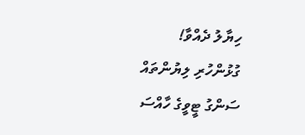ހިޔާލު ދެއްވާ!
ގުޅުންހުރި ލިޔުންތައް
ސަންގު ޓީވީގެ ހާއްސަ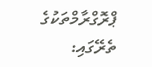ޕްރޮގްރާމްތަކުގެ ތެރޭގައި: